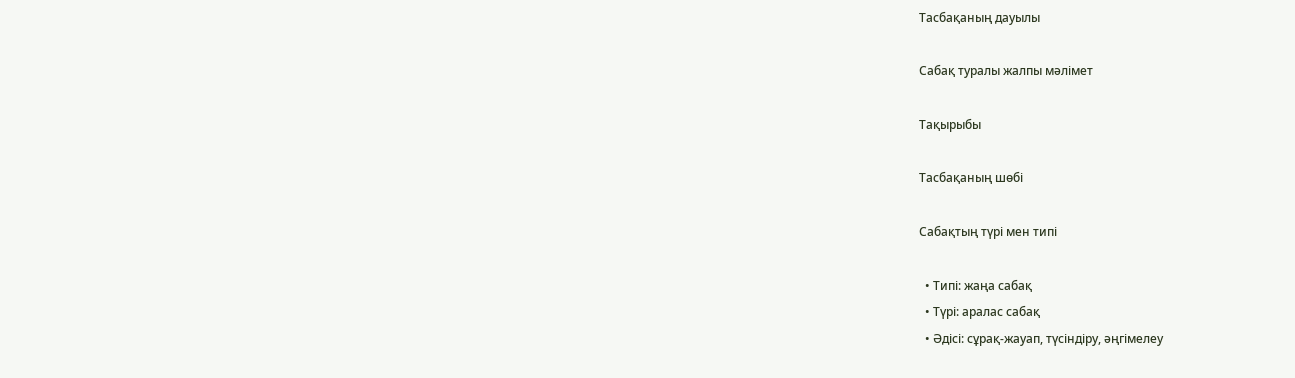Тасбақаның дауылы

Сабақ туралы жалпы мәлімет

Тақырыбы

Тасбақаның шөбі

Сабақтың түрі мен типі

  • Типі: жаңа сабақ
  • Түрі: аралас сабақ
  • Әдісі: сұрақ-жауап, түсіндіру, әңгімелеу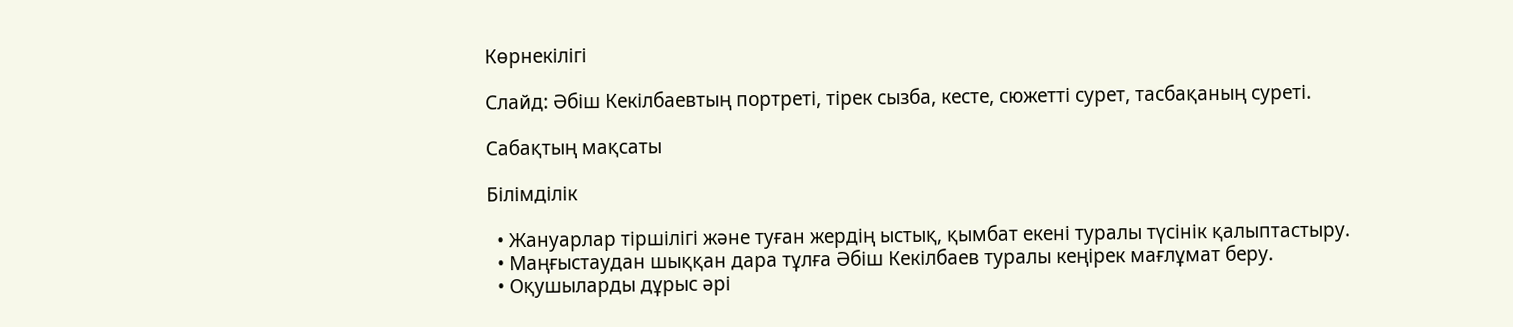Көрнекілігі

Слайд: Әбіш Кекілбаевтың портреті, тірек сызба, кесте, сюжетті сурет, тасбақаның суреті.

Сабақтың мақсаты

Білімділік

  • Жануарлар тіршілігі және туған жердің ыстық, қымбат екені туралы түсінік қалыптастыру.
  • Маңғыстаудан шыққан дара тұлға Әбіш Кекілбаев туралы кеңірек мағлұмат беру.
  • Оқушыларды дұрыс әрі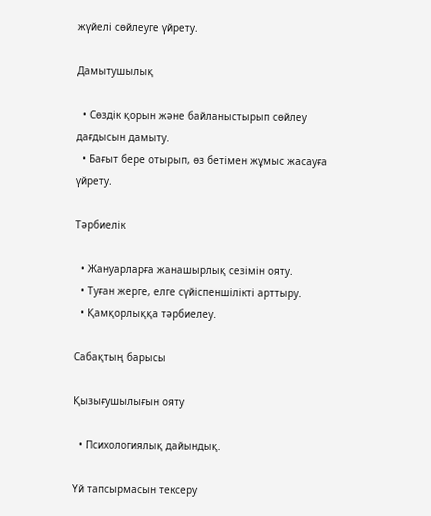жүйелі сөйлеуге үйрету.

Дамытушылық

  • Сөздік қорын және байланыстырып сөйлеу дағдысын дамыту.
  • Бағыт бере отырып, өз бетімен жұмыс жасауға үйрету.

Тәрбиелік

  • Жануарларға жанашырлық сезімін ояту.
  • Туған жерге, елге сүйіспеншілікті арттыру.
  • Қамқорлыққа тәрбиелеу.

Сабақтың барысы

Қызығушылығын ояту

  • Психологиялық дайындық.

Үй тапсырмасын тексеру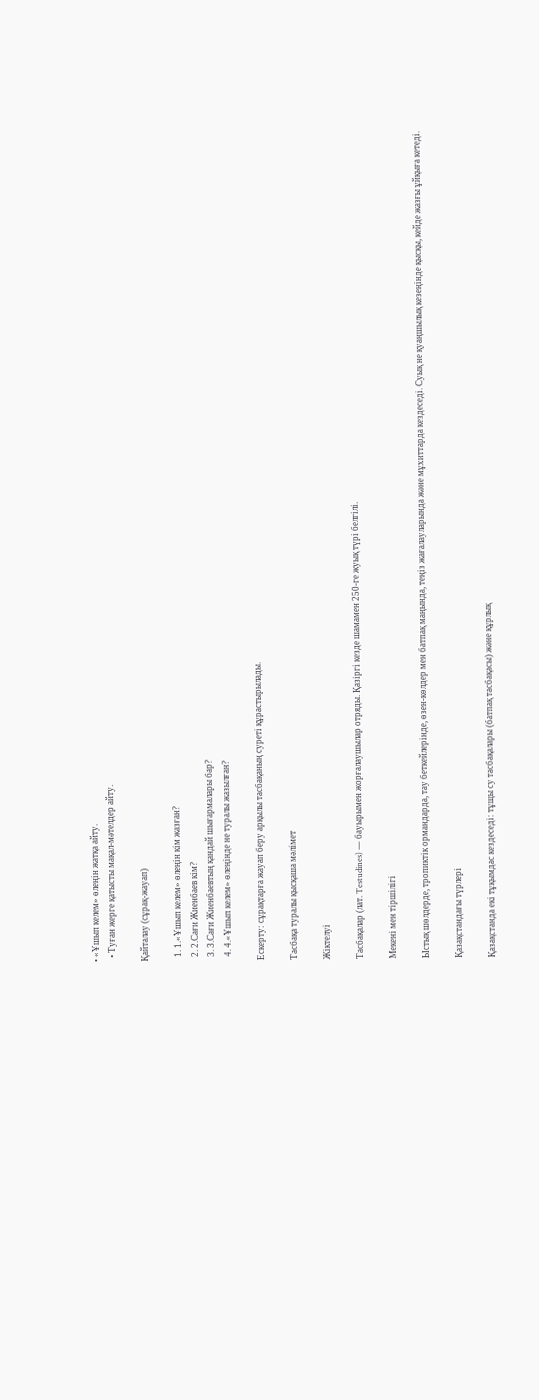• «Ұшып келем» өлеңін жатқа айту.
  • Туған жерге қатысты мақал-мәтелдер айту.

Қайталау (сұрақ-жауап)

  1. 1.«Ұшып келем» өлеңін кім жазған?
  2. 2.Сағи Жиенбаев кім?
  3. 3.Сағи Жиенбаевтың қандай шығармалары бар?
  4. 4.«Ұшып келем» өлеңінде не туралы жазылған?

Ескерту: сұрақтарға жауап беру арқылы тасбақаның суреті құрастырылады.

Тасбақа туралы қысқаша мәлімет

Жіктелуі

Тасбақалар (лат. Testudines) — бауырымен жорғалаушылар отряды. Қазіргі кезде шамамен 250-ге жуық түрі белгілі.

Мекені мен тіршілігі

Ыстық шөлдерде, тропиктік ормандарда, тау беткейлерінде, өзен-көлдер мен батпақ маңында, теңіз жағалауларында және мұхиттарда кездеседі. Суық не қуаңшылық кезеңінде қысқы, кейде жазғы ұйқыға кетеді.

Қазақстандағы түрлері

Қазақстанда екі тұқымдас кездеседі: тұщы су тасбақалары (батпақ тасбақасы) және құрлық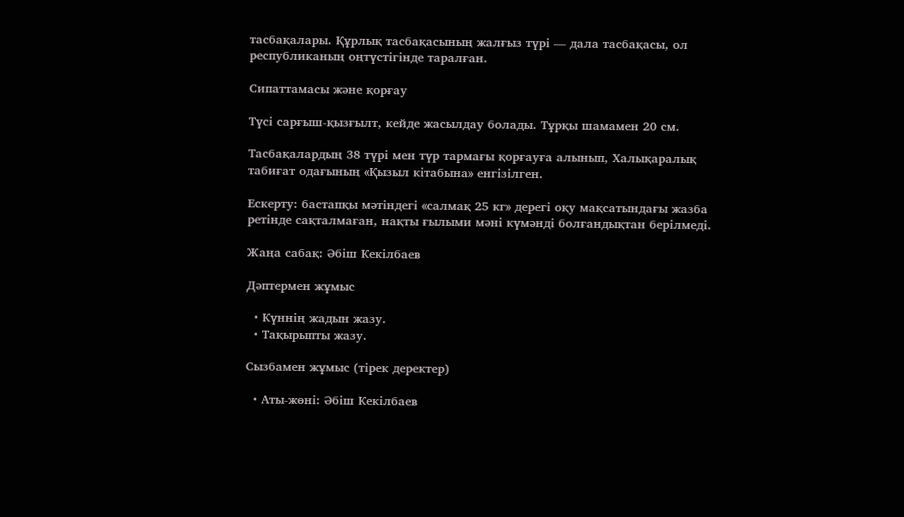тасбақалары. Құрлық тасбақасының жалғыз түрі — дала тасбақасы, ол республиканың оңтүстігінде таралған.

Сипаттамасы және қорғау

Түсі сарғыш-қызғылт, кейде жасылдау болады. Тұрқы шамамен 20 см.

Тасбақалардың 38 түрі мен түр тармағы қорғауға алынып, Халықаралық табиғат одағының «Қызыл кітабына» енгізілген.

Ескерту: бастапқы мәтіндегі «салмақ 25 кг» дерегі оқу мақсатындағы жазба ретінде сақталмаған, нақты ғылыми мәні күмәнді болғандықтан берілмеді.

Жаңа сабақ: Әбіш Кекілбаев

Дәптермен жұмыс

  • Күннің жадын жазу.
  • Тақырыпты жазу.

Сызбамен жұмыс (тірек деректер)

  • Аты-жөні: Әбіш Кекілбаев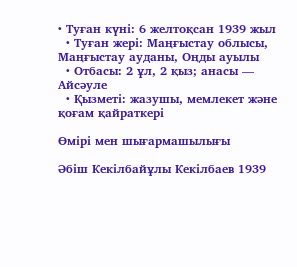• Туған күні: 6 желтоқсан 1939 жыл
  • Туған жері: Маңғыстау облысы, Маңғыстау ауданы, Оңды ауылы
  • Отбасы: 2 ұл, 2 қыз; анасы — Айсәуле
  • Қызметі: жазушы, мемлекет және қоғам қайраткері

Өмірі мен шығармашылығы

Әбіш Кекілбайұлы Кекілбаев 1939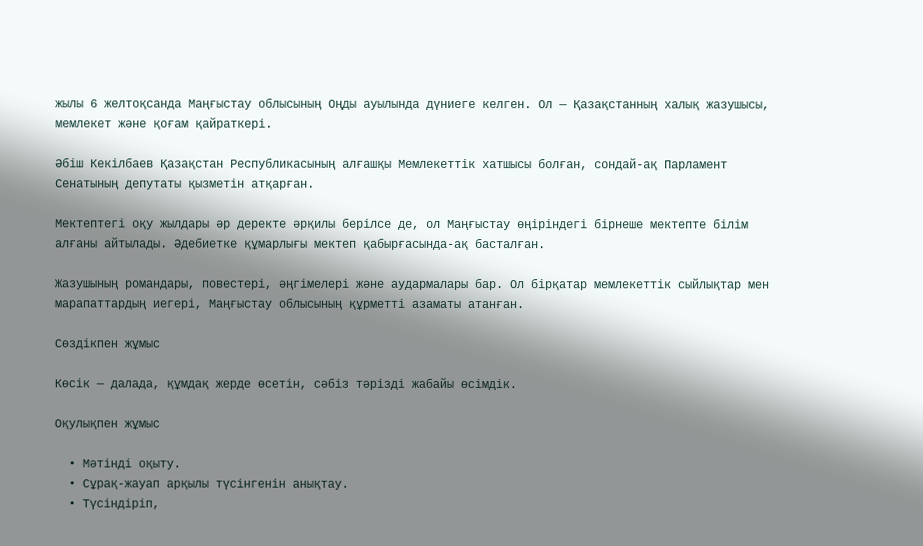жылы 6 желтоқсанда Маңғыстау облысының Оңды ауылында дүниеге келген. Ол — Қазақстанның халық жазушысы, мемлекет және қоғам қайраткері.

Әбіш Кекілбаев Қазақстан Республикасының алғашқы Мемлекеттік хатшысы болған, сондай-ақ Парламент Сенатының депутаты қызметін атқарған.

Мектептегі оқу жылдары әр деректе әрқилы берілсе де, ол Маңғыстау өңіріндегі бірнеше мектепте білім алғаны айтылады. Әдебиетке құмарлығы мектеп қабырғасында-ақ басталған.

Жазушының романдары, повестері, әңгімелері және аудармалары бар. Ол бірқатар мемлекеттік сыйлықтар мен марапаттардың иегері, Маңғыстау облысының құрметті азаматы атанған.

Сөздікпен жұмыс

Көсік — далада, құмдақ жерде өсетін, сәбіз тәрізді жабайы өсімдік.

Оқулықпен жұмыс

  • Мәтінді оқыту.
  • Сұрақ-жауап арқылы түсінгенін анықтау.
  • Түсіндіріп,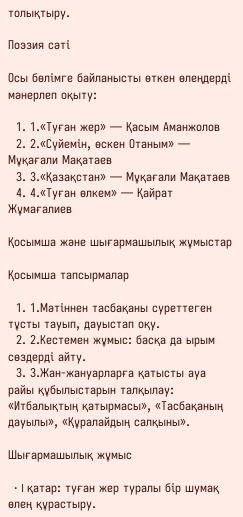толықтыру.

Поэзия сәті

Осы бөлімге байланысты өткен өлеңдерді мәнерлеп оқыту:

  1. 1.«Туған жер» — Қасым Аманжолов
  2. 2.«Сүйемін, өскен Отаным» — Мұқағали Мақатаев
  3. 3.«Қазақстан» — Мұқағали Мақатаев
  4. 4.«Туған өлкем» — Қайрат Жұмағалиев

Қосымша және шығармашылық жұмыстар

Қосымша тапсырмалар

  1. 1.Мәтіннен тасбақаны суреттеген тұсты тауып, дауыстап оқу.
  2. 2.Кестемен жұмыс: басқа да ырым сөздерді айту.
  3. 3.Жан-жануарларға қатысты ауа райы құбылыстарын талқылау: «Итбалықтың қатырмасы», «Тасбақаның дауылы», «Құралайдың салқыны».

Шығармашылық жұмыс

  • I қатар: туған жер туралы бір шумақ өлең құрастыру.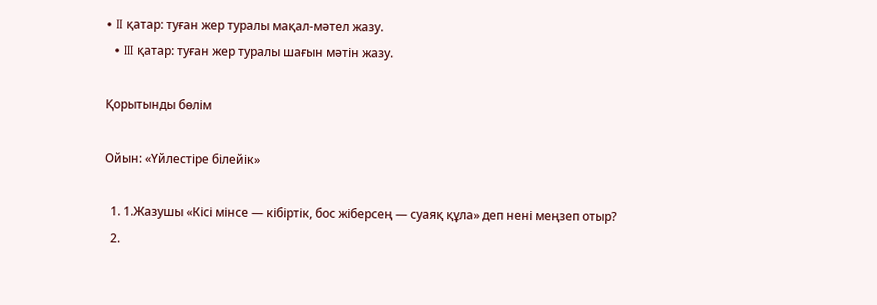• II қатар: туған жер туралы мақал-мәтел жазу.
  • III қатар: туған жер туралы шағын мәтін жазу.

Қорытынды бөлім

Ойын: «Үйлестіре білейік»

  1. 1.Жазушы «Кісі мінсе — кібіртік, бос жіберсең — суаяқ құла» деп нені меңзеп отыр?
  2.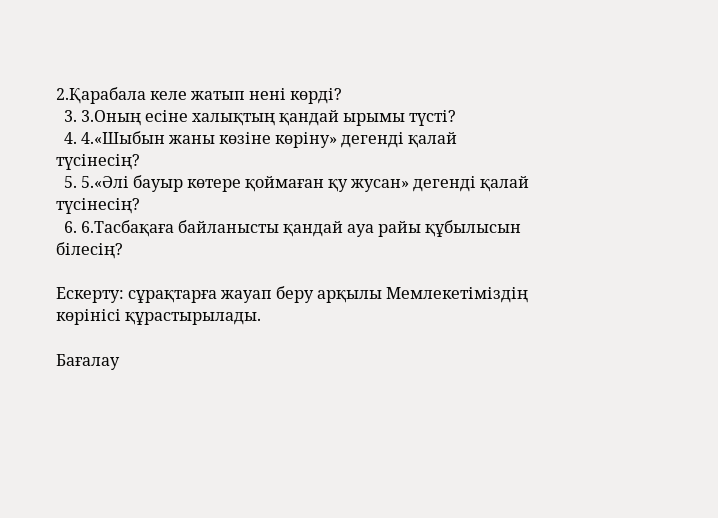2.Қарабала келе жатып нені көрді?
  3. 3.Оның есіне халықтың қандай ырымы түсті?
  4. 4.«Шыбын жаны көзіне көріну» дегенді қалай түсінесің?
  5. 5.«Әлі бауыр көтере қоймаған қу жусан» дегенді қалай түсінесің?
  6. 6.Тасбақаға байланысты қандай ауа райы құбылысын білесің?

Ескерту: сұрақтарға жауап беру арқылы Мемлекетіміздің көрінісі құрастырылады.

Бағалау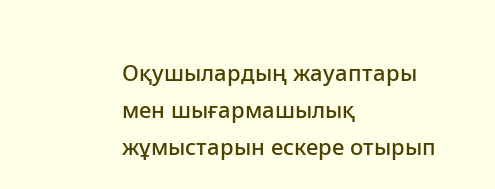Оқушылардың жауаптары мен шығармашылық жұмыстарын ескере отырып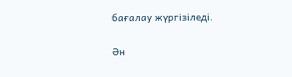бағалау жүргізіледі.

Ән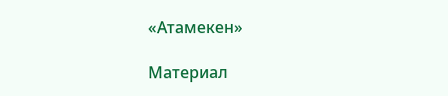«Атамекен»

Материал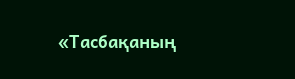«Тасбақаның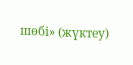шөбі» (жүктеу)